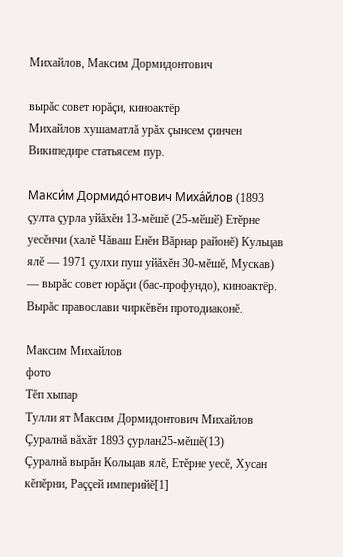Михайлов, Максим Дормидонтович

вырăс совет юрăçи, киноактёр
Михайлов хушаматлă урăх çынсем çинчен Википедире статьясем пур.

Макси́м Дормидо́нтович Миха́йлов (1893 çулта çурла уйăхĕн 13-мĕшĕ (25-мӗшӗ) Етĕрне уесĕнчи (халĕ Чăваш Енĕн Вăрнар районĕ) Кульцав ялĕ — 1971 çулхи пуш уйăхĕн 30-мĕшĕ, Мускав) — вырăс совет юрăçи (бас-профундо), киноактёр. Вырăс православи чиркĕвĕн протодиаконĕ.

Максим Михайлов
фото
Тĕп хыпар
Тулли ят Максим Дормидонтович Михайлов
Çуралнă вăхăт 1893 çурлан25-мĕшĕ(13)
Çуралнă вырăн Кольцав ялĕ, Етĕрне уесĕ, Хусан кĕпĕрни, Раççей империйĕ[1]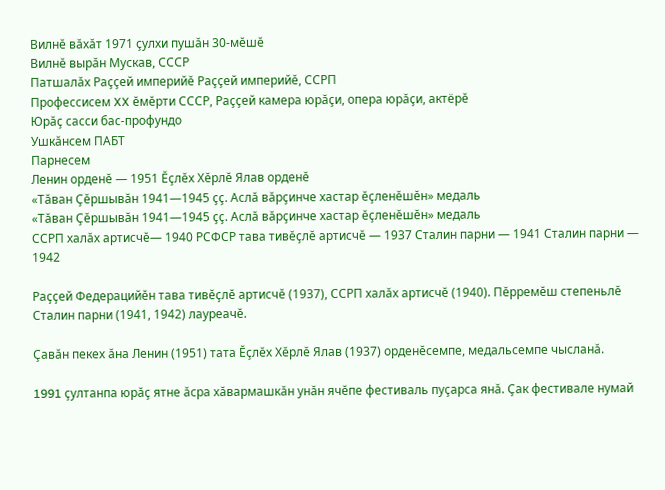Вилнĕ вăхăт 1971 çулхи пушăн 30-мĕшĕ
Вилнĕ вырăн Мускав, СССР
Патшалăх Раççей империйĕ Раççей империйĕ, ССРП
Профессисем XX ĕмĕрти СССР, Раççей камера юрăçи, опера юрăçи, актёрĕ
Юрăç сасси бас-профундо
Ушкăнсем ПАБТ
Парнесем
Ленин орденĕ — 1951 Ĕçлĕх Хĕрлĕ Ялав орденĕ
«Тăван Çĕршывăн 1941—1945 çç. Аслă вăрçинче хастар ĕçленĕшĕн» медаль
«Тăван Çĕршывăн 1941—1945 çç. Аслă вăрçинче хастар ĕçленĕшĕн» медаль
ССРП халăх артисчĕ— 1940 РСФСР тава тивĕçлĕ артисчĕ — 1937 Сталин парни — 1941 Сталин парни — 1942

Раҫҫей Федерацийӗн тава тивӗҫлӗ артисчӗ (1937), ССРП халăх артисчĕ (1940). Пĕрремĕш степеньлĕ Сталин парни (1941, 1942) лауреачĕ.

Çавăн пекех ăна Ленин (1951) тата Ĕçлĕх Хĕрлĕ Ялав (1937) орденĕсемпе, медальсемпе чысланă.

1991 çултанпа юрăç ятне ăсра хăвармашкăн унăн ячĕпе фестиваль пуçарса янă. Çак фестивале нумай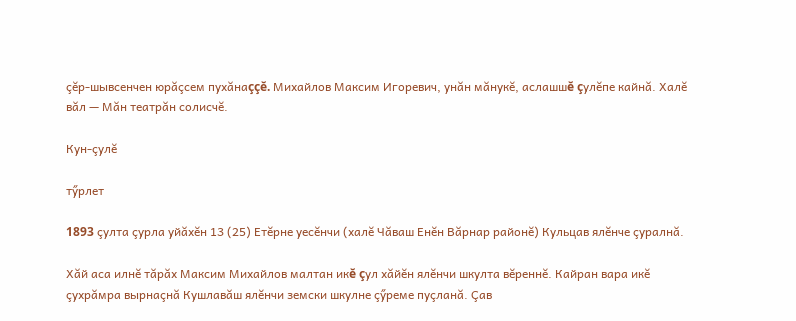çĕр-шывсенчен юрăçсем пухăнаççĕ. Михайлов Максим Игоревич, унăн мăнукĕ, аслашшĕ çулĕпе кайнă. Халĕ вăл — Мăн театрăн солисчĕ.

Кун-çулĕ

тӳрлет

1893 çулта çурла уйăхĕн 13 (25) Етĕрне уесĕнчи (халĕ Чăваш Енĕн Вăрнар районĕ) Кульцав ялĕнче çуралнă.

Хăй аса илнĕ тăрăх Максим Михайлов малтан икĕ çул хăйĕн ялĕнчи шкулта вĕреннĕ. Кайран вара икĕ çухрăмра вырнаçнă Кушлавăш ялĕнчи земски шкулне çӳреме пуçланă. Çав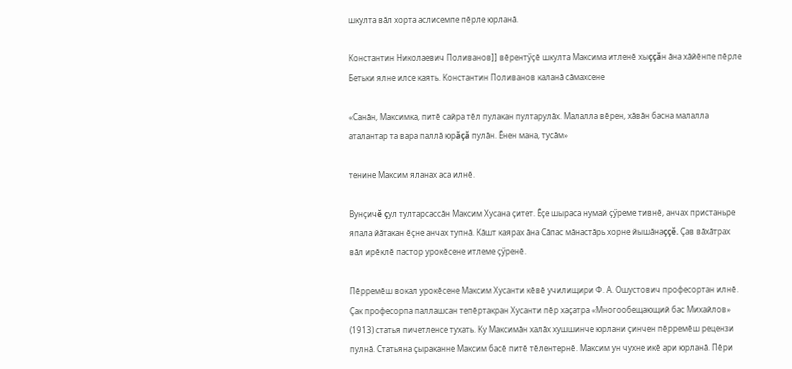шкулта вăл хорта аслисемпе пĕрле юрланă.

Константин Николаевич Поливанов]] вĕрентӳçĕ шкулта Максима итленĕ хыççăн ăна хăйĕнпе пĕрле Бетьки ялне илсе каять. Константин Поливанов каланă сăмахсене

«Санăн, Максимка, питĕ сайра тĕл пулакан пултарулăх. Малалла вĕрен, хăвăн басна малалла аталантар та вара паллă юрăçă пулăн. Ӗнен мана, тусăм»

тенине Максим яланах аса илнĕ.

Вунçичĕ çул тултарсассăн Максим Хусана çитет. Ӗçе шыраса нумай çӳреме тивнĕ, анчах пристаньре япала йăтакан ĕçне анчах тупнă. Кăшт каярах ăна Сăпас мăнастăрь хорне йышăнаççĕ. Çав вăхăтрах вăл ирĕклĕ пастор урокĕсене итлеме çӳренĕ.

Пĕрремĕш вокал урокĕсене Максим Хусанти кĕвĕ училищири Ф. А. Ошустович професортан илнĕ. Çак професорпа паллашсан тепĕртакран Хусанти пĕр хаçатра «Многообещающий бас Михайлов» (1913) статья пичетленсе тухать. Ку Максимăн халăх хушшинче юрлани çинчен пĕрремĕш рецензи пулнă. Статьяна çыраканне Максим басĕ питĕ тĕлентернĕ. Максим ун чухне икĕ ари юрланă. Пĕри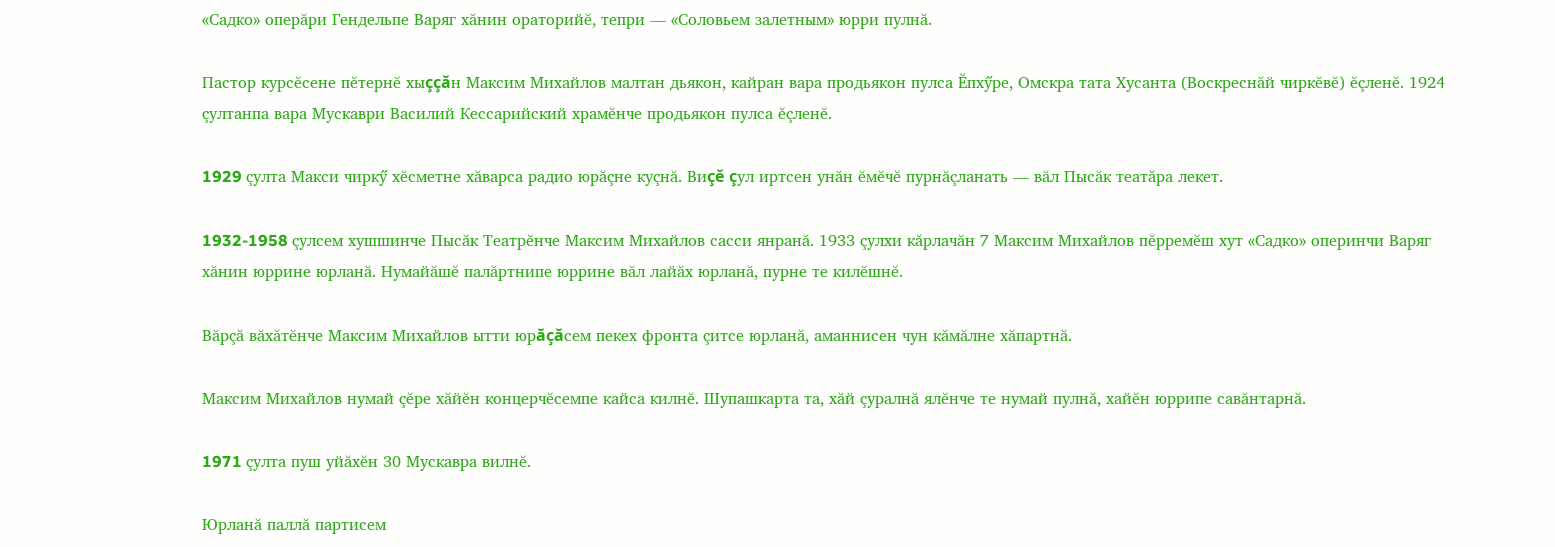«Садко» оперăри Гендельпе Варяг хăнин ораторийĕ, тепри — «Соловьем залетным» юрри пулнă.

Пастор курсĕсене пĕтернĕ хыççăн Максим Михайлов малтан дьякон, кайран вара продьякон пулса Ӗпхӳре, Омскра тата Хусанта (Воскреснăй чиркĕвĕ) ĕçленĕ. 1924 çултанпа вара Мускаври Василий Кессарийский храмĕнче продьякон пулса ĕçленĕ.

1929 çулта Макси чиркӳ хĕсметне хăварса радио юрăçне куçнă. Виçĕ çул иртсен унăн ĕмĕчĕ пурнăçланать — вăл Пысăк театăра лекет.

1932-1958 çулсем хушшинче Пысăк Театрĕнче Максим Михайлов сасси янранă. 1933 çулхи кăрлачăн 7 Максим Михайлов пĕрремĕш хут «Садко» оперинчи Варяг хăнин юррине юрланă. Нумайăшĕ палăртнипе юррине вăл лайăх юрланă, пурне те килĕшнĕ.

Вăрçă вăхăтĕнче Максим Михайлов ытти юрăçăсем пекех фронта çитсе юрланă, аманнисен чун кăмăлне хăпартнă.

Максим Михайлов нумай çĕре хăйĕн концерчĕсемпе кайса килнĕ. Шупашкарта та, хăй çуралнă ялĕнче те нумай пулнă, хайĕн юррипе савăнтарнă.

1971 çулта пуш уйăхĕн 30 Мускавра вилнĕ.

Юрланă паллă партисем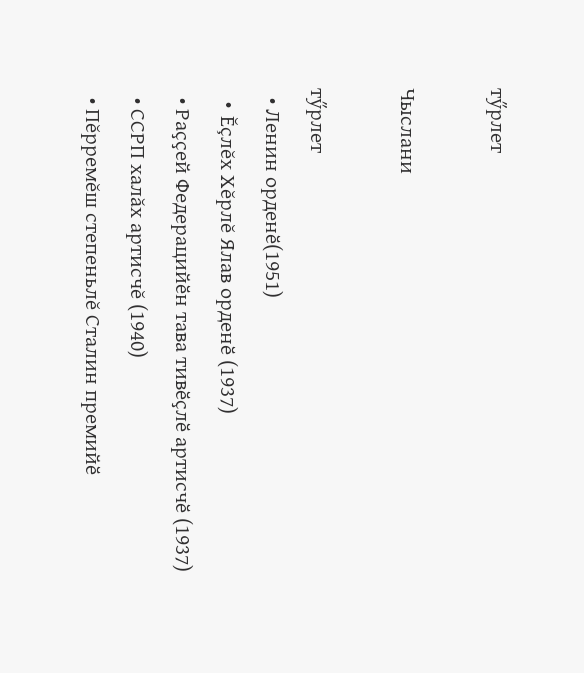тӳрлет

Чыслани

тӳрлет
  • Ленин орденӗ(1951)
  • Ĕçлĕх Хĕрлĕ Ялав орденӗ (1937)
  • Раҫҫей Федерацийӗн тава тивӗҫлӗ артисчӗ (1937)
  • ССРП халăх артисчĕ (1940)
  • Пĕрремĕш степеньлĕ Сталин премийӗ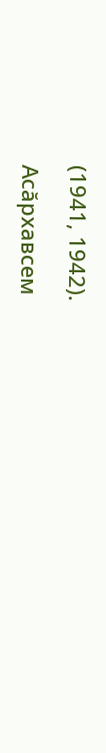(1941, 1942).

Асăрхавсем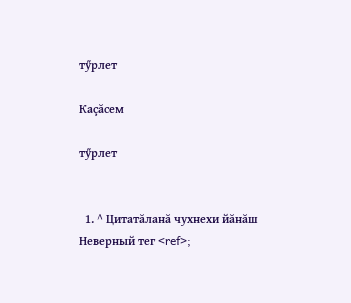тӳрлет

Каçăсем

тӳрлет


  1. ^ Цитатăланă чухнехи йăнăш Неверный тег <ref>;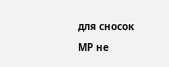для сносок МР не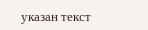указан текст